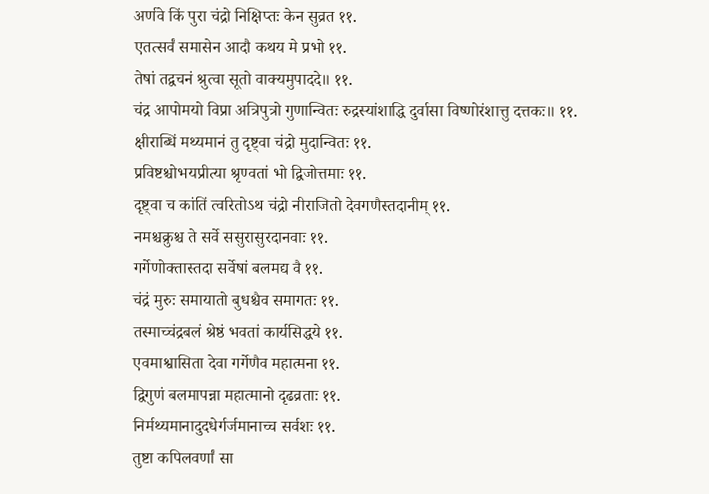अर्णवे किं पुरा चंद्रो निक्षिप्तः केन सुव्रत ११.
एतत्सर्वं समासेन आदौ कथय मे प्रभो ११.
तेषां तद्वचनं श्रुत्वा सूतो वाक्यमुपाददे॥ ११.
चंद्र आपोमयो विप्रा अत्रिपुत्रो गुणान्वितः रुद्रस्यांशाद्धि दुर्वासा विष्णोरंशात्तु दत्तकः॥ ११.
क्षीराब्धिं मथ्यमानं तु दृष्ट्वा चंद्रो मुदान्वितः ११.
प्रविष्टश्चोभयप्रीत्या श्रृण्वतां भो द्विजोत्तमाः ११.
दृष्ट्वा च कांतिं त्वरितोऽथ चंद्रो नीराजितो देवगणैस्तदानीम् ११.
नमश्चक्रुश्च ते सर्वे ससुरासुरदानवाः ११.
गर्गेणोक्तास्तदा सर्वेषां बलमद्य वै ११.
चंद्रं मुरुः समायातो बुधश्चैव समागतः ११.
तस्माच्चंद्रबलं श्रेष्ठं भवतां कार्यसिद्धये ११.
एवमाश्वासिता देवा गर्गेणैव महात्मना ११.
द्विगुणं बलमापन्ना महात्मानो दृढव्रताः ११.
निर्मथ्यमानादुदधेर्गर्जमानाच्च सर्वशः ११.
तुष्टा कपिलवर्णां सा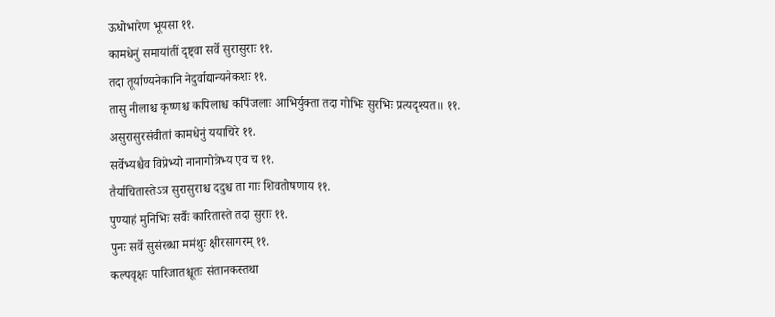ऊधोभारेण भूयसा ११.
कामधेनुं समायांतीं दृष्ट्वा सर्वे सुरासुराः ११.
तदा तूर्याण्यनेकानि नेदुर्वाद्यान्यनेकशः ११.
तासु नीलाश्च कृष्णश्च कपिलाश्च कपिंजलाः आभिर्युक्ता तदा गोभिः सुरभिः प्रत्यदृश्यत॥ ११.
असुरासुरसंवीतां कामधेनुं ययाचिरे ११.
सर्वेभ्यश्चैव विप्रेभ्यो नानागोत्रेभ्य एव च ११.
तैर्याचितास्तेऽत्र सुरासुराश्च ददुश्च ता गाः शिवतोषणाय ११.
पुण्याहं मुनिभिः सर्वैः कारितास्ते तदा सुराः ११.
पुनः सर्वे सुसंरब्धा ममंथुः क्षीरसागरम् ११.
कल्पवृक्षः पारिजातश्चूतः संतानकस्तथा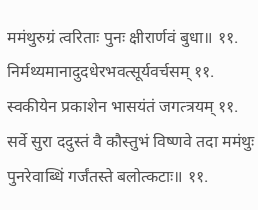ममंथुरुग्रं त्वरिताः पुनः क्षीरार्णवं बुधा॥ ११.
निर्मथ्यमानादुदधेरभवत्सूर्यवर्चसम् ११.
स्वकीयेन प्रकाशेन भासयंतं जगत्त्रयम् ११.
सर्वे सुरा ददुस्तं वै कौस्तुभं विष्णवे तदा ममंथुः पुनरेवाब्धिं गर्जंतस्ते बलोत्कटाः॥ ११.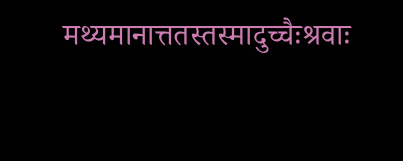मथ्यमानात्ततस्तस्मादुच्चैःश्रवाः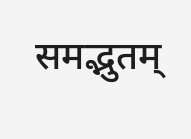समद्भुतम्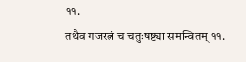११.
तथैव गजरत्नं च चतुःषष्ट्या समन्वितम् ११.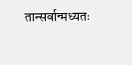तान्सर्वान्मध्यतः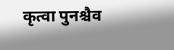कृत्वा पुनश्चैव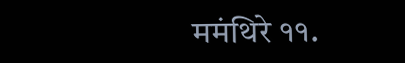ममंथिरे ११.